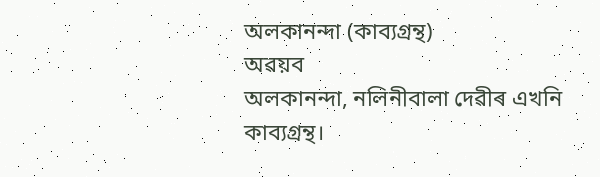অলকানন্দা (কাব্যগ্ৰন্থ)
অৱয়ব
অলকানন্দা, নলিনীবালা দেৱীৰ এখনি কাব্যগ্ৰন্থ।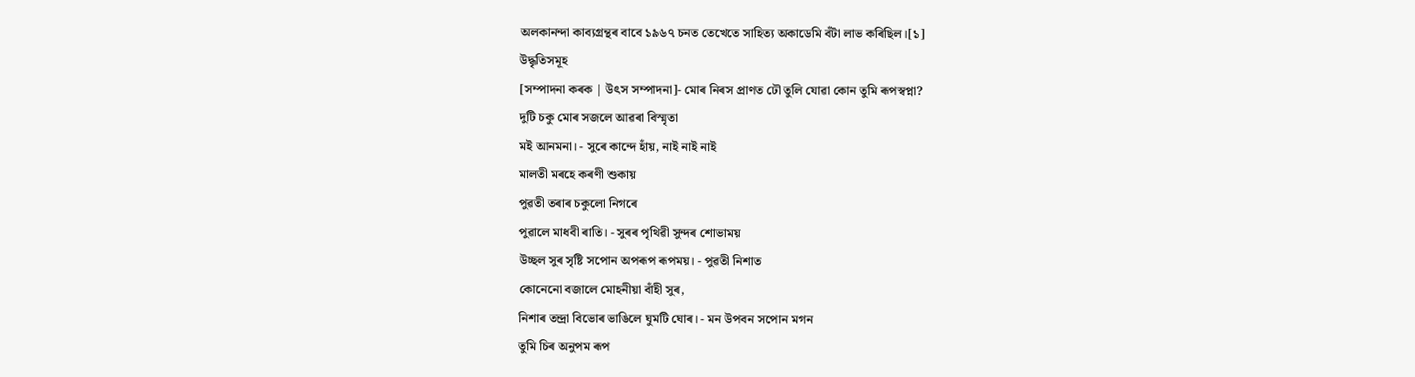অলকানন্দা কাব্যগ্ৰন্থৰ বাবে ১৯৬৭ চনত তেখেতে সাহিত্য অকাডেমি বঁটা লাভ কৰিছিল।[১]
উদ্ধৃতিসমূহ
[সম্পাদনা কৰক | উৎস সম্পাদনা]- মোৰ নিৰস প্ৰাণত ঢৌ তুলি যোৱা কোন তুমি ৰূপস্বপ্না?
দুটি চকু মোৰ সজলে আৱৰা বিস্মৃতা
মই আনমনা। - সুৰে কান্দে হাঁয়, নাই নাই নাই
মালতী মৰহে কৰণী শুকায়
পুৱতী তৰাৰ চকুলো নিগৰে
পুৱালে মাধবী ৰাতি। - সুৰৰ পৃথিৱী সুন্দৰ শোভাময়
উচ্ছল সুৰ সৃষ্টি সপোন অপৰূপ ৰূপময়। - পুৱতী নিশাত
কোনেনো বজালে মোহনীয়া বাঁহী সুৰ,
নিশাৰ তন্দ্ৰা বিভোৰ ভাঙিলে ঘুমটি ঘোৰ। - মন উপবন সপোন মগন
তুমি চিৰ অনুপম ৰূপ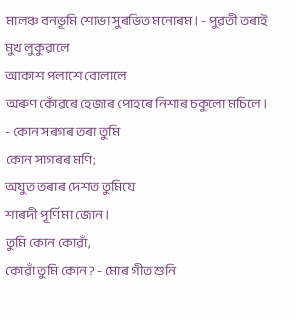মালঞ্চ বনভূমি শোভা সুৰভিত মনোৰম। - পুৱতী তৰাই মুখ লুকুৱালে
আকাশ পলাশে বোলালে
অৰুণ কোঁৱৰে হেজাৰ পোহৰে নিশাৰ চকুলো মচিলে। - কোন সৰগৰ তৰা তুমি
কোন সাগৰৰ মণি;
অযুত তৰাৰ দেশত তুমিযে
শাৰদী পূৰ্ণিমা জোন।
তুমি কোন কোৱাঁ,
কোৱাঁ তুমি কোন? - মোৰ গীত শুনি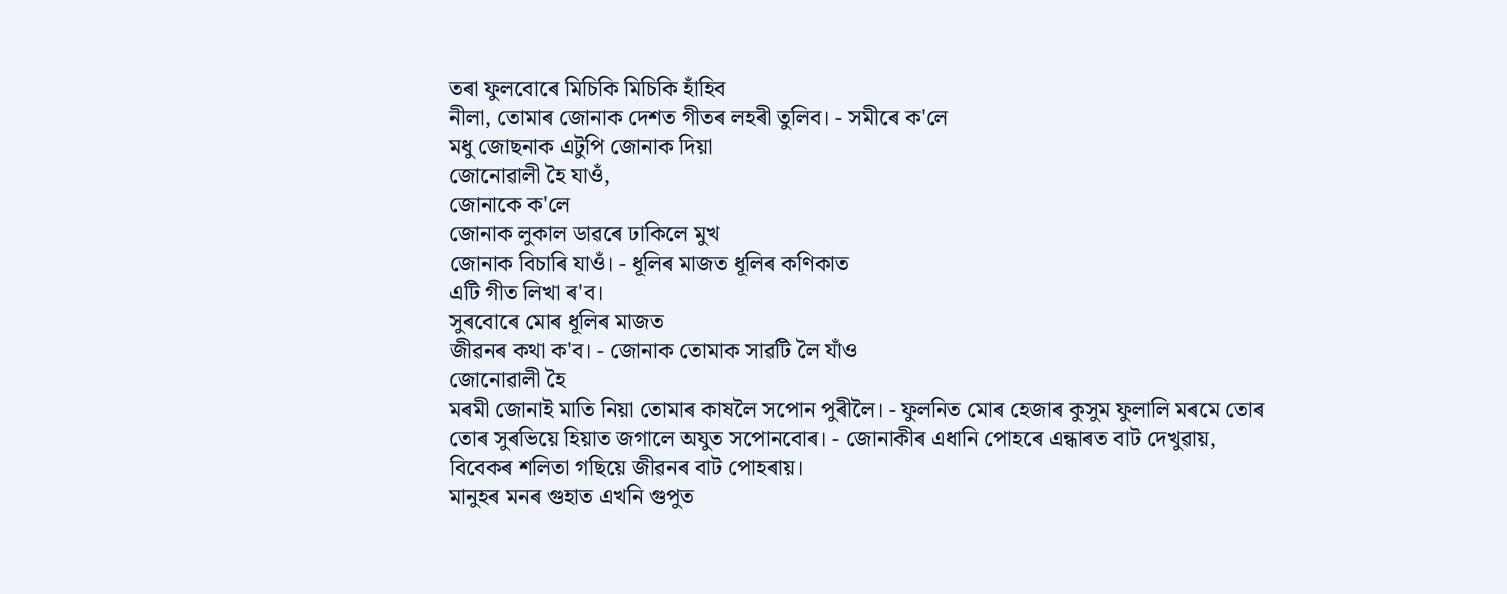তৰা ফুলবোৰে মিচিকি মিচিকি হাঁহিব
নীলা, তোমাৰ জোনাক দেশত গীতৰ লহৰী তুলিব। - সমীৰে ক'লে
মধু জোছনাক এটুপি জোনাক দিয়া
জোনোৱালী হৈ যাওঁ,
জোনাকে ক'লে
জোনাক লুকাল ডাৱৰে ঢাকিলে মুখ
জোনাক বিচাৰি যাওঁ। - ধূলিৰ মাজত ধূলিৰ কণিকাত
এটি গীত লিখা ৰ'ব।
সুৰবোৰে মোৰ ধূলিৰ মাজত
জীৱনৰ কথা ক'ব। - জোনাক তোমাক সাৱটি লৈ যাঁও
জোনোৱালী হৈ
মৰমী জোনাই মাতি নিয়া তোমাৰ কাষলৈ সপোন পুৰীলৈ। - ফুলনিত মোৰ হেজাৰ কুসুম ফুলালি মৰমে তোৰ
তোৰ সুৰভিয়ে হিয়াত জগালে অযুত সপোনবোৰ। - জোনাকীৰ এধানি পোহৰে এন্ধাৰত বাট দেখুৱায়,
বিবেকৰ শলিতা গছিয়ে জীৱনৰ বাট পোহৰায়।
মানুহৰ মনৰ গুহাত এখনি গুপুত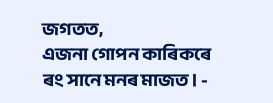জগতত,
এজনা গোপন কাৰিকৰে ৰং সানে মনৰ মাজত। -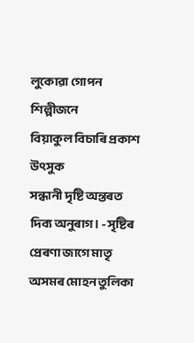লুকোৱা গোপন শিল্পীজনে
বিয়াকুল বিচাৰি প্ৰকাশ উৎসুক
সন্ধানী দৃষ্টি অন্তৰত দিব্য অনুৰাগ। - সৃষ্টিৰ প্ৰেৰণা জাগে মাতৃ
অসমৰ মোহন তুলিকা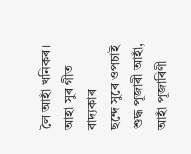লৈ আহাঁ খনিকৰ।
আহা সুৰ গীত বাদ্যকাৰ
ছন্দে সুৰে ওপচাই শুদ্ধ পূজাৰী আহাঁ,
আহাঁ পূজাৰিণী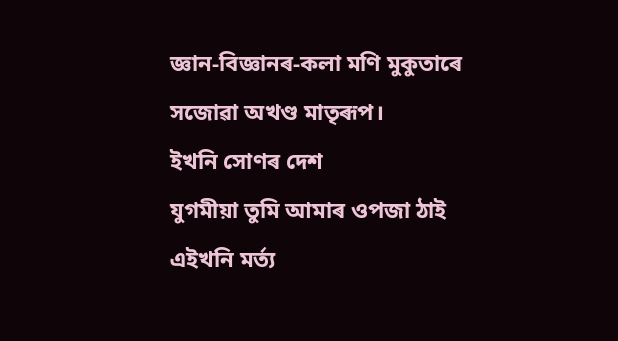জ্ঞান-বিজ্ঞানৰ-কলা মণি মুকুতাৰে
সজোৱা অখণ্ড মাতৃৰূপ।
ইখনি সোণৰ দেশ
যুগমীয়া তুমি আমাৰ ওপজা ঠাই
এইখনি মৰ্ত্য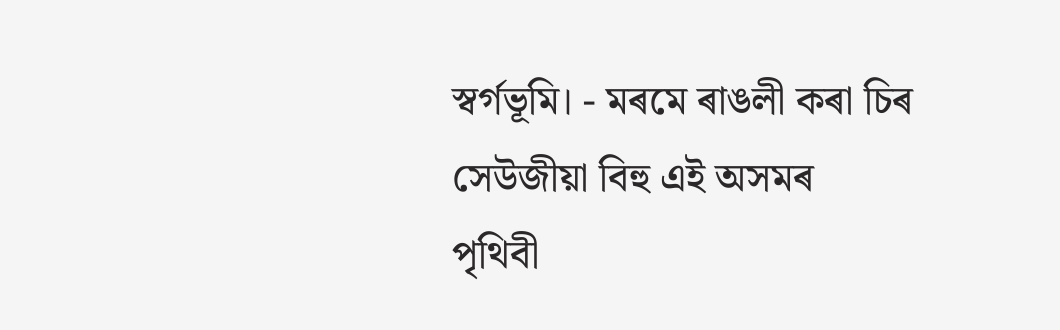স্বৰ্গভূমি। - মৰমে ৰাঙলী কৰা চিৰ সেউজীয়া বিহু এই অসমৰ
পৃথিবী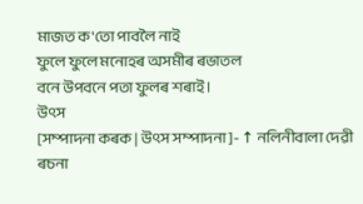মাজত ক'তো পাবলৈ নাই
ফুলে ফুলে মনোহৰ অসমীৰ ৰভাতল
বনে উপবনে পতা ফুলৰ শৰাই।
উৎস
[সম্পাদনা কৰক | উৎস সম্পাদনা]- ↑ নলিনীবালা দেৱী ৰচনা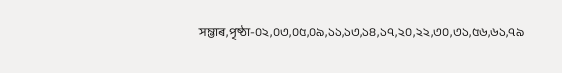সম্ভাৰ,পৃষ্ঠা-০২,০৩,০৫,০৯,১১,১৩,১৪,১৭,২০,২২,৩০,৩১,৫৬,৬১,৭৯